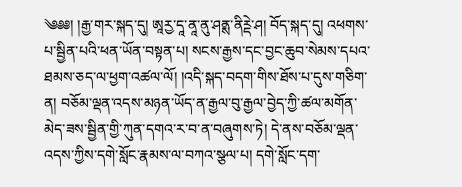༄༅༅། །རྒྱ་གར་སྐད་དུ། ཨཱརྱ་དཱ་ནཱ་ནུ་ཤནྶ་ནིཪྡེ་ཤ། བོད་སྐད་དུ། འཕགས་པ་སྦྱིན་པའི་ཕན་ཡོན་བསྟན་པ། སངས་རྒྱས་དང་བྱང་ཆུབ་སེམས་དཔའ་ཐམས་ཅད་ལ་ཕྱག་འཚལ་ལོ། །འདི་སྐད་བདག་གིས་ཐོས་པ་དུས་གཅིག་ན། བཅོམ་ལྡན་འདས་མཉན་ཡོད་ན་རྒྱལ་བུ་རྒྱལ་བྱེད་ཀྱི་ཚལ་མགོན་མེད་ཟས་སྦྱིན་གྱི་ཀུན་དགའ་ར་བ་ན་བཞུགས་ཏེ། དེ་ནས་བཅོམ་ལྡན་འདས་ཀྱིས་དགེ་སློང་རྣམས་ལ་བཀའ་སྩལ་པ། དགེ་སློང་དག་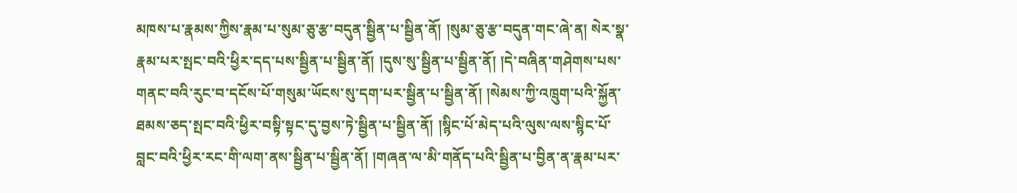མཁས་པ་རྣམས་ཀྱིས་རྣམ་པ་སུམ་ཅུ་རྩ་བདུན་སྦྱིན་པ་སྦྱིན་ནོ། །སུམ་ཅུ་རྩ་བདུན་གང་ཞེ་ན། སེར་སྣ་རྣམ་པར་སྤང་བའི་ཕྱིར་དད་པས་སྦྱིན་པ་སྦྱིན་ནོ། །དུས་སུ་སྦྱིན་པ་སྦྱིན་ནོ། །དེ་བཞིན་གཤེགས་པས་གནང་བའི་རུང་བ་དངོས་པོ་གསུམ་ཡོངས་སུ་དག་པར་སྦྱིན་པ་སྦྱིན་ནོ། །སེམས་ཀྱི་འཁྲུག་པའི་སྐྱོན་ཐམས་ཅད་སྤང་བའི་ཕྱིར་བསྟི་སྟང་དུ་བྱས་ཏེ་སྦྱིན་པ་སྦྱིན་ནོ། །སྙིང་པོ་མེད་པའི་ལུས་ལས་སྙིང་པོ་བླང་བའི་ཕྱིར་རང་གི་ལག་ནས་སྦྱིན་པ་སྦྱིན་ནོ། །གཞན་ལ་མི་གནོད་པའི་སྦྱིན་པ་བྱིན་ན་རྣམ་པར་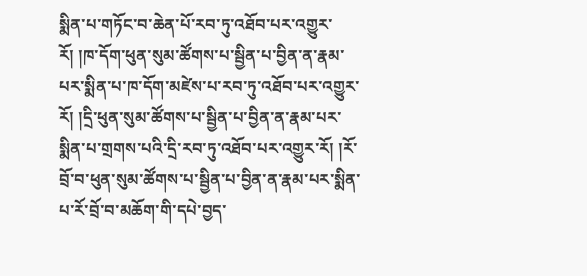སྨིན་པ་གཏོང་བ་ཆེན་པོ་རབ་ཏུ་འཐོབ་པར་འགྱུར་རོ། །ཁ་དོག་ཕུན་སུམ་ཚོགས་པ་སྦྱིན་པ་བྱིན་ན་རྣམ་པར་སྨིན་པ་ཁ་དོག་མཛེས་པ་རབ་ཏུ་འཐོབ་པར་འགྱུར་རོ། །དྲི་ཕུན་སུམ་ཚོགས་པ་སྦྱིན་པ་བྱིན་ན་རྣམ་པར་སྨིན་པ་གྲགས་པའི་དྲི་རབ་ཏུ་འཐོབ་པར་འགྱུར་རོ། །རོ་བྲོ་བ་ཕུན་སུམ་ཚོགས་པ་སྦྱིན་པ་བྱིན་ན་རྣམ་པར་སྨིན་པ་རོ་བྲོ་བ་མཆོག་གི་དཔེ་བྱད་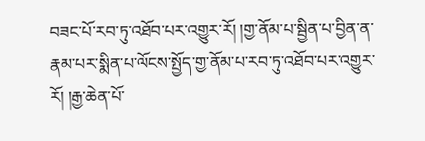བཟང་པོ་རབ་ཏུ་འཐོབ་པར་འགྱུར་རོ། །གྱ་ནོམ་པ་སྦྱིན་པ་བྱིན་ན་རྣམ་པར་སྨིན་པ་ལོངས་སྤྱོད་གྱ་ནོམ་པ་རབ་ཏུ་འཐོབ་པར་འགྱུར་རོ། །རྒྱ་ཆེན་པོ་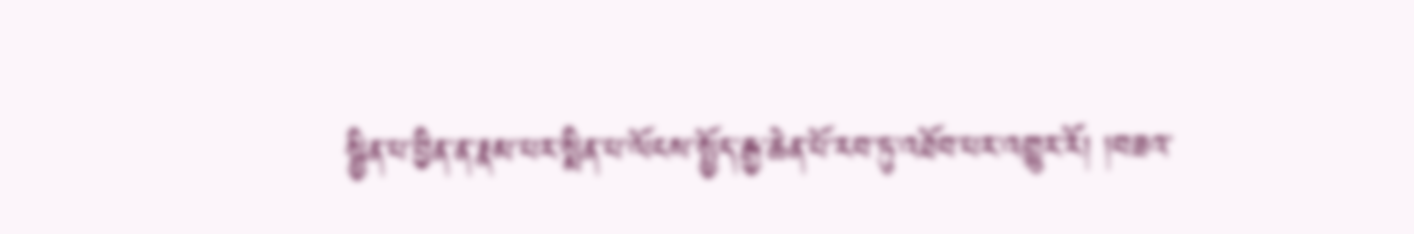སྦྱིན་པ་བྱིན་ན་རྣམ་པར་སྨིན་པ་ལོངས་སྤྱོད་རྒྱ་ཆེན་པོ་རབ་ཏུ་འཐོབ་པར་འགྱུར་རོ། །བཟའ་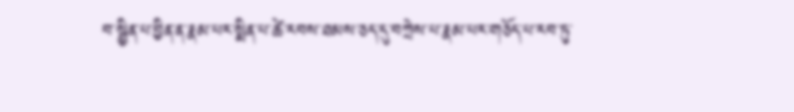བ་སྦྱིན་པ་བྱིན་ན་རྣམ་པར་སྨིན་པ་ཚེ་རབས་ཐམས་ཅད་དུ་བཀྲེས་པ་རྣམ་པར་གཅོད་པ་རབ་ཏུ་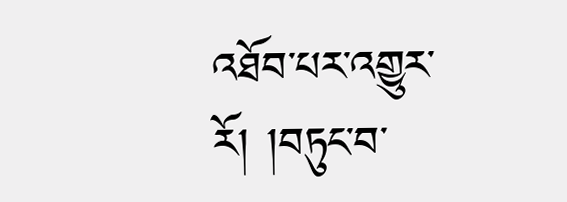འཐོབ་པར་འགྱུར་རོ། །བཏུང་བ་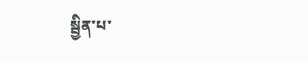སྦྱིན་པ་